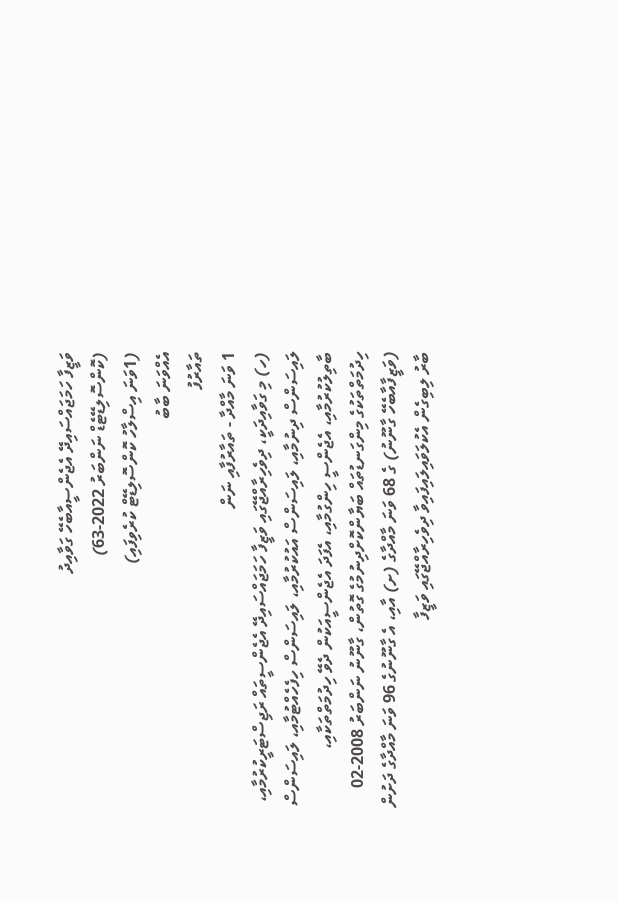ވަޒީފާ ހަމަޖައްސައިދޭ އެޖެންސީއާބެހޭ ގަވާއިދު
(ކޮންސޮލިޑޭޓެޑް ނަންބަރު 2022-63)
(1ވަނަ އިސްލާހު ކޮންސޮލިޑޭޓް ކުރެވިފައި)
އެއްވަނަ ބާބު
ތައާރުފު
1 ވަނަ މާއްދާ - ތައާރުފާއި ނަން
(ހ) މި ގަވާއިދަކީ، ދިވެހިރާއްޖޭގައި ވަޒީފާ ހަމަޖައްސައިދޭ އެޖެންސީތައް ރަޖިސްޓަރީކުރުމާއި، ލައިސަންސް ދިނުމާއި، ލައިސަންސް އައުކުރުމާއި، ލައިސަންސް ހިފެހެއްޓުމާއި، ލައިސަންސް ބާތިލުކުރުމާއި، އެޖެންސީ ހިންގުމާއި، އެފަދަ އެޖެންސީއަކުން ދެވޭ ހިދުމަތްތަކާއި، ހިދުމަތްތަކުގެ މިންގަނޑުތައް ބަޔާންކޮށްދިނުމުގެ ގޮތުން، ގާނޫނު ނަންބަރު 2008-02 (ވަޒީފާއާބެހޭ ގާނޫނު) ގެ 68 ވަނަ މާއްދާގެ (ށ) އާއި، އެ ގާނޫނުގެ 96 ވަނަ މާއްދާގެ ދަށުން ބާރު ލިބިގެން އެކުލަވައިލައިފައިވާ ދިވެހިރާއްޖޭގައި ވަޒީފާ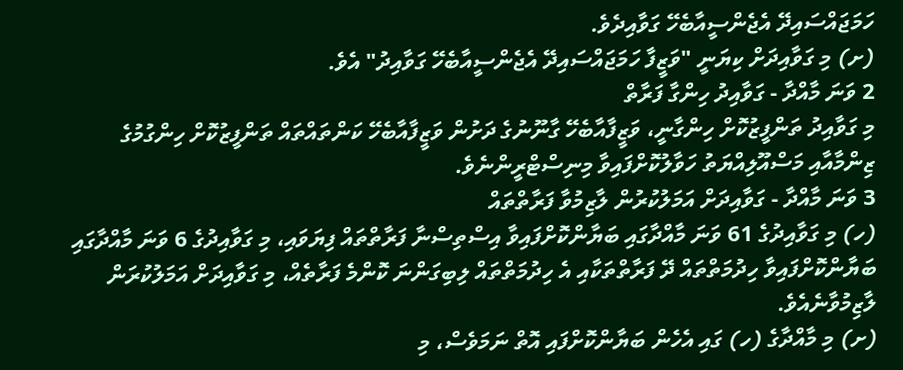ހަމަޖައްސައިދޭ އެޖެންސީއާބެހޭ ގަވާއިދެވެ.
(ށ) މި ގަވާއިދަށް ކިޔަނީ "ވަޒީފާ ހަމަޖައްސައިދޭ އެޖެންސީއާބެހޭ ގަވާއިދު" އެވެ.
2 ވަނަ މާއްދާ - ގަވާއިދު ހިންގާ ފަރާތް
މި ގަވާއިދު ތަންފީޒުކޮށް ހިންގާނީ، ވަޒީފާއާބެހޭ ގާނޫނުގެ ދަށުން ވަޒީފާއާބެހޭ ކަންތައްތައް ތަންފީޒުކޮށް ހިންގުމުގެ ޒިންމާއާއި މަސްއޫލިއްޔަތު ހަވާލުކޮށްފައިވާ މިނިސްޓްރީންނެވެ.
3 ވަނަ މާއްދާ - ގަވާއިދަށް އަމަލުކުރުން ލާޒިމުވާ ފަރާތްތައް
(ހ) މި ގަވާއިދުގެ 61 ވަނަ މާއްދާގައި ބަޔާންކޮށްފައިވާ އިސްތިސްނާ ފަރާތްތައް ފިޔަވައި، މި ގަވާއިދުގެ 6 ވަނަ މާއްދާގައި ބަޔާންކޮށްފައިވާ ހިދުމަތްތައް ދޭ ފަރާތްތަކާއި އެ ހިދުމަތްތައް ލިބިގަންނަ ކޮންމެ ފަރާތެއް، މި ގަވާއިދަށް އަމަލުކުރަން ލާޒިމުވާނެއެވެ.
(ށ) މި މާއްދާގެ (ހ) ގައި އެހެން ބަޔާންކޮށްފައި އޮތް ނަމަވެސް، މި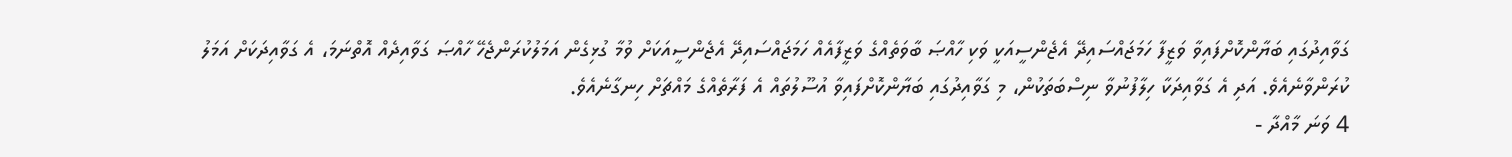ގަވާއިދުގައި ބަޔާންކޮށްފައިވާ ވަޒީފާ ހަމަޖައްސައިދޭ އެޖެންސީއަކީ ވަކި ހާއްޞަ ބާވަތެއްގެ ވަޒީފާއެއް ހަމަޖައްސައިދޭ އެޖެންސީއަކަށް ވުމާ ގުޅިގެން އަމަލުކުރަންޖެހޭ ހާއްޞަ ގަވާއިދެއް އޮތްނަމަ، އެ ގަވާއިދަކަށް އަމަލު ކުރަންވާނެއެވެ. އަދި އެ ގަވާއިދަކާ ހިލާފުނުވާ ނިސްބަތަކުން، މި ގަވާއިދުގައި ބަޔާންކޮށްފައިވާ އުސޫލުތައް އެ ފަރާތެއްގެ މައްޗަށް ހިނގާނެއެވެ.
4 ވަނަ މާއްދާ -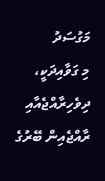މަގުސަދު
މި ގަވާއިދަކީ، ދިވެހިރާއްޖެއާއި ރާއްޖެއިން ބޭރުގެ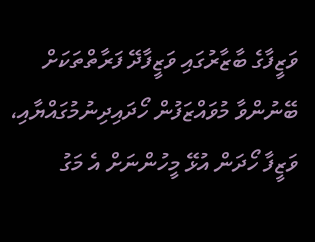ވަޒީފާގެ ބާޒާރުގައި ވަޒީފާދޭ ފަރާތްތަކަށް ބޭނުންވާ މުވައްޒަފުން ހޯދައިދިނުމުގައްޔާއި، ވަޒީފާ ހޯދަން އުޅޭ މީހުންނަށް އެ މަގު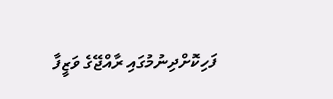ފަހިކޮށްދިނުމުގައި ރާއްޖޭގެ ވަޒީފާ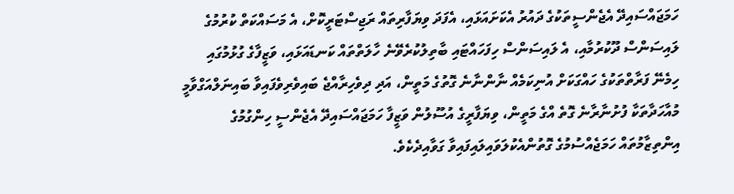ހަމަޖައްސައިދޭ އެޖެންސީތަކުގެ ދައުރު އެކަށައަޅައި، އެފަދަ ވިޔަފާރިތައް ރަޖިސްޓަރީކޮށް، އެ މަސައްކަތް ކުރުމުގެ ލައިސަންސް ދޫކުރުމާއި، އެ ލައިސަންސް ހިފަހައްޓައި ބާތިލުކުރެވޭނެ ހާލަތްތައް ކަނޑައަޅައި، ވަޒީފާގެ ގުޅުމުގައި ހިމެނޭ ފަރާތްތަކުގެ ހައްގަކަށް އުނިކަމެއް ނާންނާނެ ގޮތުގެ މަތީން، އަދި ދިވެހިރާއްޖެ ބައިވެރިވެފައިވާ ބައިނަލްއަގްވާމީ މުއާހަދާތަކާ ފުށުނާރާނެ ގޮތެ އްގެ މަތީން، ވިޔަފާރީގެ އުސޫލުން ވަޒީފާ ހަމަޖައްސައިދޭ އެޖެންސީ ހިންގުމުގެ އިންތިޒާމުތައް ހަމަޖެއްސުމުގެ ގޮތުންއެކުލަވައިލައިފައިވާ ގަވާއިދެކެވެ.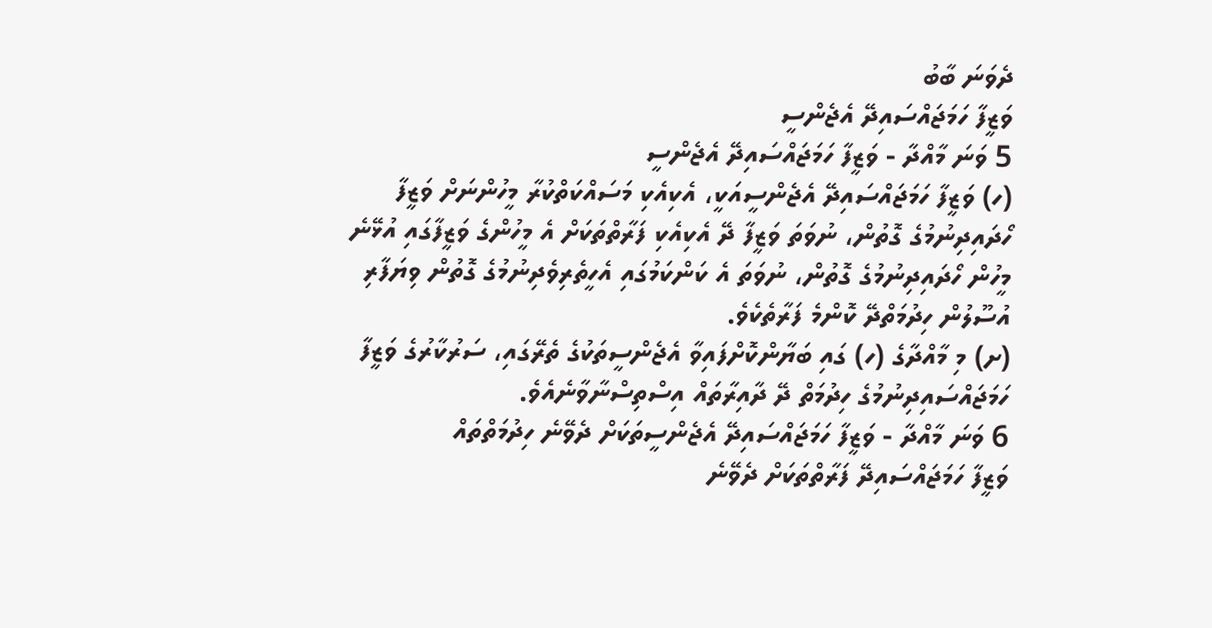ދެވަނަ ބާބު
ވަޒީފާ ހަމަޖައްސައިދޭ އެޖެންސީ
5 ވަނަ މާއްދާ - ވަޒީފާ ހަމަޖައްސައިދޭ އެޖެންސީ
(ހ) ވަޒީފާ ހަމަޖައްސައިދޭ އެޖެންސީއަކީ، އެކިއެކި މަސައްކަތްކުރާ މީހުންނަށް ވަޒީފާ ހޯދައިދިނުމުގެ ގޮތުން، ނުވަތަ ވަޒީފާ ދޭ އެކިއެކި ފަރާތްތަކަށް އެ މީހުންގެ ވަޒީފާގައި އުޅޭނެ މީހުން ހޯދައިދިނުމުގެ ގޮތުން، ނުވަތަ އެ ކަންކަމުގައި އެހީތެރިވެދިނުމުގެ ގޮތުން ވިޔަފާރި އުސޫލުން ހިދުމަތްދޭ ކޮންމެ ފަރާތެކެވެ.
(ށ) މި މާއްދާގެ (ހ) ގައި ބަޔާންކޮށްފައިވާ އެޖެންސީތަކުގެ ތެރޭގައި، ސަރުކާރުގެ ވަޒީފާ ހަމަޖައްސައިދިނުމުގެ ހިދުމަތް ދޭ ދާއިރާތައް އިސްތިސްނާވާނެއެވެ.
6 ވަނަ މާއްދާ - ވަޒީފާ ހަމަޖައްސައިދޭ އެޖެންސީތަކަށް ދެވޭނެ ހިދުމަތްތައް
ވަޒީފާ ހަމަޖައްސައިދޭ ފަރާތްތަކަށް ދެވޭނެ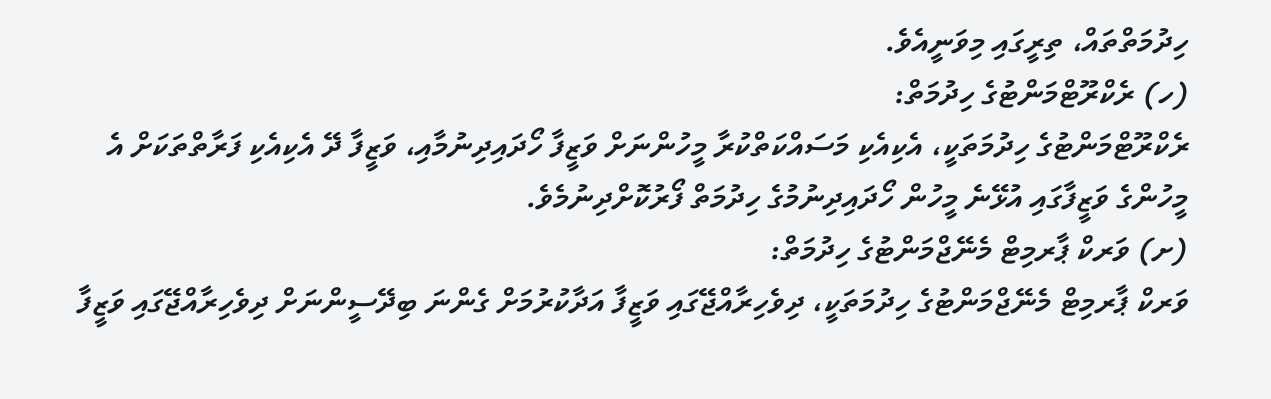ހިދުމަތްތައް، ތިރީގައި މިވަނީއެވެ.
(ހ) ރެކްރޫޓްމަންޓުގެ ހިދުމަތް:
ރެކްރޫޓްމަންޓުގެ ހިދުމަތަކީ، އެކިއެކި މަސައްކަތްކުރާ މީހުންނަށް ވަޒީފާ ހޯދައިދިނުމާއި، ވަޒީފާ ދޭ އެކިއެކި ފަރާތްތަކަށް އެ މީހުންގެ ވަޒީފާގައި އުޅޭނެ މީހުން ހޯދައިދިނުމުގެ ހިދުމަތް ފޯރުކޮށްދިނުމެވެ.
(ށ) ވަރކް ޕާރމިޓް މެނޭޖްމަންޓުގެ ހިދުމަތް:
ވަރކް ޕާރމިޓް މެނޭޖްމަންޓުގެ ހިދުމަތަކީ، ދިވެހިރާއްޖޭގައި ވަޒީފާ އަދާކުރުމަށް ގެންނަ ބިދޭސީންނަށް ދިވެހިރާއްޖޭގައި ވަޒީފާ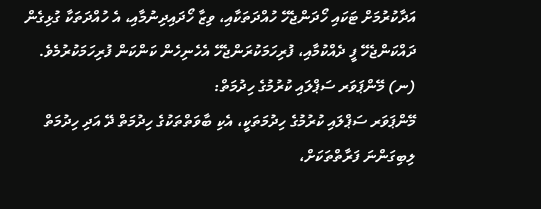އަދާކުރުމަށް ޓަކައި ހޯދަންޖެހޭ ހުއްދަތަކާއި، ވިޒާ ހޯދައިދިނުމާއި، އެ ހުއްދަތަކާ ގުޅިގެން ދައްކަންޖެހޭ ފީ ދެއްކުމާއި، ފުރިހަމަކުރަންޖެހޭ އެހެނިހެން ކަންކަން ފުރިހަމަކުރުމެވެ.
(ނ) މޭންޕަވަރ ސަޕްލައި ކުރުމުގެ ހިދުމަތް:
މޭންޕަވަރ ސަޕްލައި ކުރުމުގެ ހިދުމަތަކީ، އެކި ބާވަތްތަކުގެ ހިދުމަތް ދޭ އަދި ހިދުމަތް ލިބިގަންނަ ފަރާތްތަކަށް،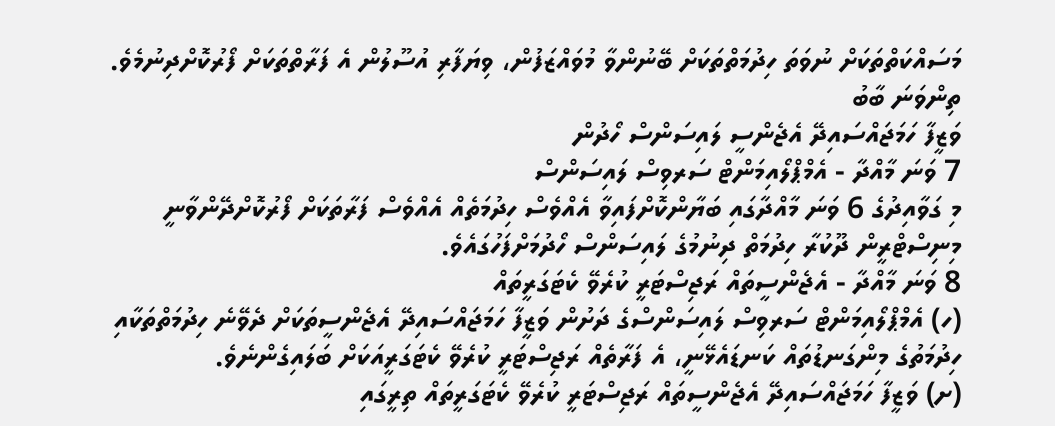މަސައްކަތްތަކަށް ނުވަތަ ހިދުމަތްތަކަށް ބޭނުންވާ މުވައްޒަފުން، ވިޔަފާރި އުސޫލުން އެ ފަރާތްތަކަށް ފޯރުކޮށްދިނުމެވެ.
ތިންވަނަ ބާބު
ވަޒީފާ ހަމަޖައްސައިދޭ އެޖެންސީ ލައިސަންސް ހޯދުން
7 ވަނަ މާއްދާ - އެމްޕްލޯއިމަންޓް ސަރވިސް ލައިސަންސް
މި ގަވާއިދުގެ 6 ވަނަ މާއްދާގައި ބަޔާންކޮށްފައިވާ އެއްވެސް ހިދުމަތެއް އެއްވެސް ފަރާތަކަށް ފޯރުކޮށްދޭންވާނީ މިނިސްޓްރީން ދޫކުރާ ހިދުމަތް ދިނުމުގެ ލައިސަންސް ހޯދުމަށްފަހުގައެވެ.
8 ވަނަ މާއްދާ - އެޖެންސީތައް ރަޖިސްޓަރީ ކުރެވޭ ކެޓަގަރީތައް
(ހ) އެމްޕްލޯއިމަންޓް ސަރވިސް ލައިސަންސްގެ ދަށުން ވަޒީފާ ހަމަޖައްސައިދޭ އެޖެންސީތަކަށް ދެވޭނެ ހިދުމަތްތަކާއި ހިދުމަތުގެ މިންގަނޑުތައް ކަނޑައެޅޭނީ، އެ ފަރާތެއް ރަޖިސްޓަރީ ކުރެވޭ ކެޓަގަރީއަކަށް ބަލައިގެންނެވެ.
(ށ) ވަޒީފާ ހަމަޖައްސައިދޭ އެޖެންސީތައް ރަޖިސްޓަރީ ކުރެވޭ ކެޓަގަރީތައް ތިރީގައި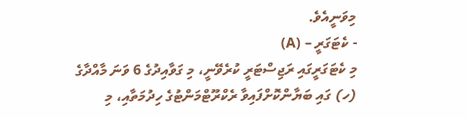މިވަނީއެވެ.
- ކެޓަގަރީ – (A)
މި ކެޓަގަރީގައި ރަޖިސްޓަރީ ކުރެވޭނީ، މި ގަވާއިދުގެ 6 ވަނަ މާއްދާގެ (ހ) ގައި ބަޔާންކޮށްފައިވާ ރެކްރޫޓްމަންޓުގެ ހިދުމަތާއި، މި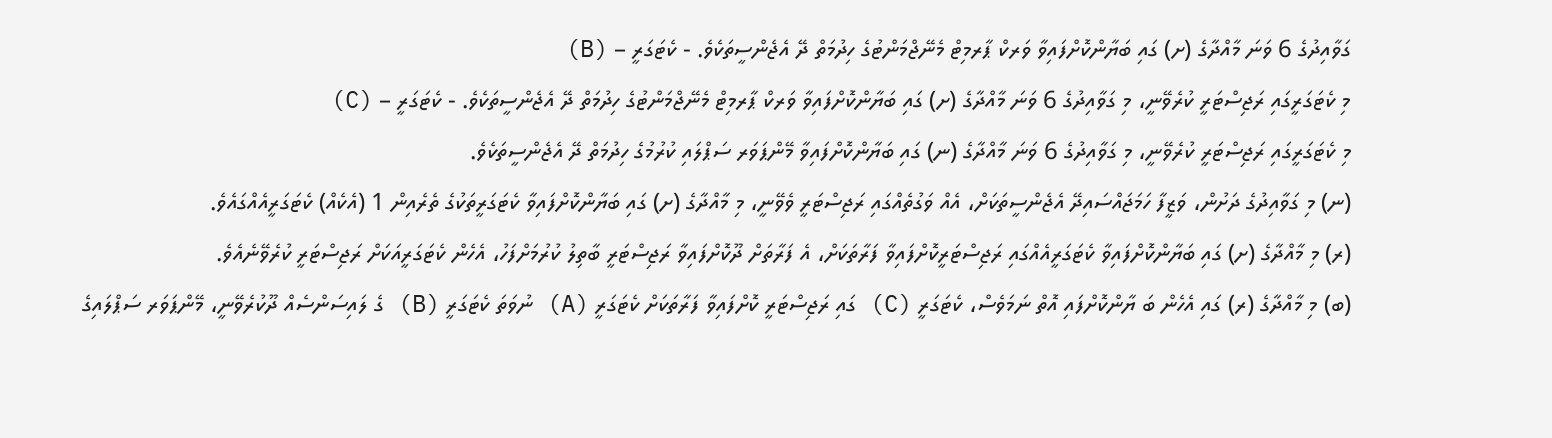ގަވާއިދުގެ 6 ވަނަ މާއްދާގެ (ށ) ގައި ބަޔާންކޮށްފައިވާ ވަރކް ޕާރމިޓް މެނޭޖްމަންޓުގެ ހިދުމަތް ދޭ އެޖެންސީތަކެވެ. - ކެޓަގަރީ – (B)
މި ކެޓަގަރީގައި ރަޖިސްޓަރީ ކުރެވޭނީ، މި ގަވާއިދުގެ 6 ވަނަ މާއްދާގެ (ށ) ގައި ބަޔާންކޮށްފައިވާ ވަރކް ޕާރމިޓް މެނޭޖްމަންޓުގެ ހިދުމަތް ދޭ އެޖެންސީތަކެވެ. - ކެޓަގަރީ – (C)
މި ކެޓަގަރީގައި ރަޖިސްޓަރީ ކުރެވޭނީ، މި ގަވާއިދުގެ 6 ވަނަ މާއްދާގެ (ނ) ގައި ބަޔާންކޮށްފައިވާ މޭންޕަވަރ ސަޕްލައި ކުރުމުގެ ހިދުމަތް ދޭ އެޖެންސީތަކެވެ.
(ނ) މި ގަވާއިދުގެ ދަށުން، ވަޒީފާ ހަމަޖައްސައިދޭ އެޖެންސީތަކަށް، އެއް ވަގުތެއްގައި ރަޖިސްޓަރީ ވެވޭނީ، މި މާއްދާގެ (ށ) ގައި ބަޔާންކޮށްފައިވާ ކެޓަގަރީތަކުގެ ތެރެއިން 1 (އެކެއް) ކެޓަގަރީއެއްގައެވެ.
(ރ) މި މާއްދާގެ (ށ) ގައި ބަޔާންކޮށްފައިވާ ކެޓަގަރީއެއްގައި ރަޖިސްޓަރީކޮށްފައިވާ ފަރާތަކަށް، އެ ފަރާތަށް ދޫކޮށްފައިވާ ރަޖިސްޓަރީ ބާތިލު ކުރުމަށްފަހު، އެހެން ކެޓަގަރީއަކަށް ރަޖިސްޓަރީ ކުރެވޭނެއެވެ.
(ބ) މި މާއްދާގެ (ރ) ގައި އެހެން ބަ ޔާންކޮށްފައި އޮތް ނަމަވެސް، ކެޓަގަރީ (C) ގައި ރަޖިސްޓަރީ ކޮށްފައިވާ ފަރާތަކަށް ކެޓަގަރީ (A) ނުވަތަ ކެޓަގަރީ (B) ގެ ލައިސަންސެއް ދޫކުރެވޭނީ، މޭންޕަވަރ ސަޕްލައިގެ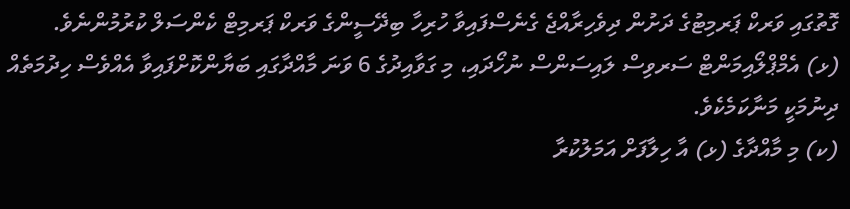ގޮތުގައި ވަރކް ޕަރމިޓުގެ ދަށުން ދިވެހިރާއްޖެ ގެނެސްފައިވާ ހުރިހާ ބިދޭސީންގެ ވަރކް ޕަރމިޓް ކެންސަލް ކުރުމުންނެވެ.
(ޅ) އެމްޕްލޯއިމަންޓް ސަރވިސް ލައިސަންސް ނުހޯދައި، މި ގަވާއިދުގެ 6 ވަނަ މާއްދާގައި ބަޔާންކޮށްފައިވާ އެއްވެސް ހިދުމަތެއް ދިނުމަކީ މަނާކަމެކެވެ.
(ކ) މި މާއްދާގެ (ޅ) އާ ހިލާފަށް އަމަލުކުރާ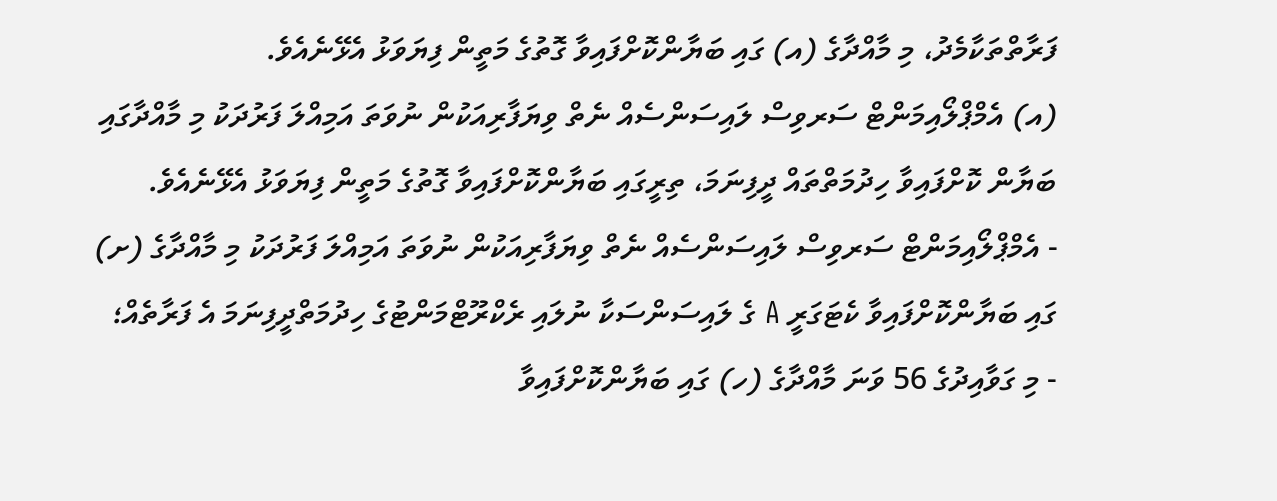ފަރާތްތަކާމެދު، މި މާއްދާގެ (އ) ގައި ބަޔާންކޮށްފައިވާ ގޮތުގެ މަތީން ފިޔަވަޅު އެޅޭނެއެވެ.
(އ) އެމްޕްލޯއިމަންޓް ސަރވިސް ލައިސަންސެއް ނެތް ވިޔަފާރިއަކުން ނުވަތަ އަމިއްލަ ފަރުދަކު މި މާއްދާގައި ބަޔާން ކޮށްފައިވާ ހިދުމަތްތައް ދީފިނަމަ، ތިރީގައި ބަޔާންކޮށްފައިވާ ގޮތުގެ މަތީން ފިޔަވަޅު އެޅޭނެއެވެ.
- އެމްޕްލޯއިމަންޓް ސަރވިސް ލައިސަންސެއް ނެތް ވިޔަފާރިއަކުން ނުވަތަ އަމިއްލަ ފަރުދަކު މި މާއްދާގެ (ށ) ގައި ބަޔާންކޮށްފައިވާ ކެޓަގަރީ A ގެ ލައިސަންސަކާ ނުލައި ރެކްރޫޓްމަންޓުގެ ހިދުމަތްދީފިނަމަ އެ ފަރާތެއް؛
- މި ގަވާއިދުގެ 56 ވަނަ މާއްދާގެ (ހ) ގައި ބަޔާންކޮށްފައިވާ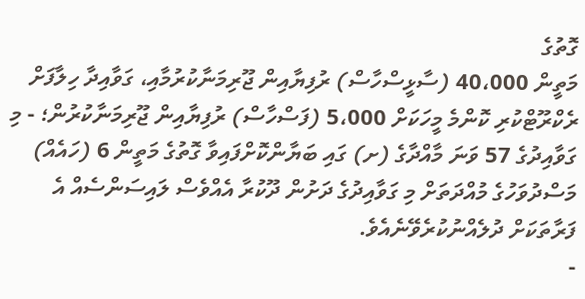ގޮތުގެ
މަތީން 40،000 (ސާޅީސްހާސް) ރުފިޔާއިން ޖޫރިމަނާކުރުމާއި، ގަވާއިދާ ހިލާފަށް ރެކްރޫޓްކުރި ކޮންމެ މީހަކަށް 5،000 (ފަސްހާސް) ރުފިޔާއިން ޖޫރިމަނާކުރުން؛ - މި ގަވާއިދުގެ 57 ވަނަ މާއްދާގެ (ށ) ގައި ބަޔާންކޮށްފައިވާ ގޮތުގެ މަތީން 6 (ހައެއް) މަސްދުވަހުގެ މުއްދަތަށް މި ގަވާއިދުގެ ދަށުން ދޫކުރާ އެއްވެސް ލައިސަންސެއް އެ ފަރާތަކަށް ދުލެއްނުކުރެވޭނެއެވެ.
-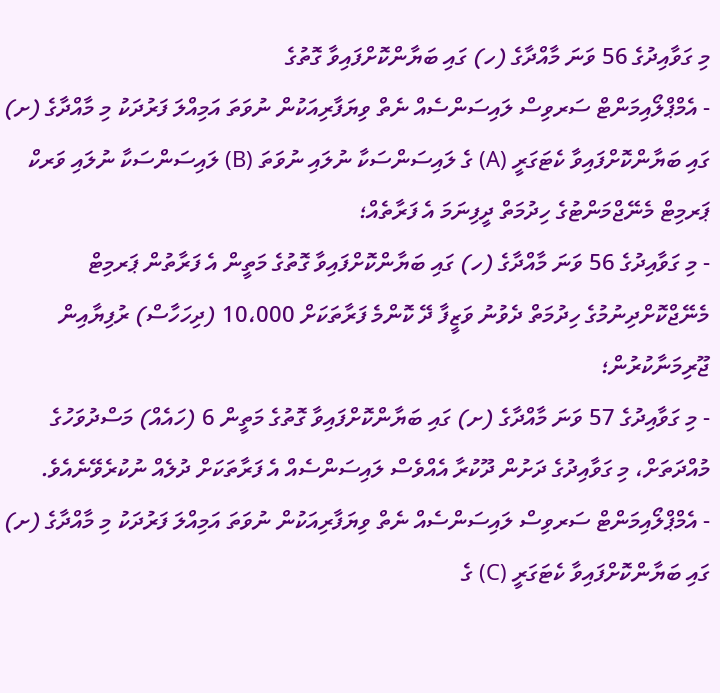މި ގަވާއިދުގެ 56 ވަނަ މާއްދާގެ (ހ) ގައި ބަޔާންކޮށްފައިވާ ގޮތުގެ
- އެމްޕްލޯއިމަންޓް ސަރވިސް ލައިސަންސެއް ނެތް ވިޔަފާރިއަކުން ނުވަތަ އަމިއްލަ ފަރުދަކު މި މާއްދާގެ (ށ) ގައި ބަޔާންކޮށްފައިވާ ކެޓަގަރީ (A) ގެ ލައިސަންސަކާ ނުލައި ނުވަތަ (B) ލައިސަންސަކާ ނުލައި ވަރކް ޕަރމިޓް މެނޭޖްމަންޓުގެ ހިދުމަތް ދީފިނަމަ އެ ފަރާތެއް؛
- މި ގަވާއިދުގެ 56 ވަނަ މާއްދާގެ (ހ) ގައި ބަޔާންކޮށްފައިވާ ގޮތުގެ މަތީން އެ ފަރާތުން ޕަރމިޓް މެނޭޖްކޮށްދިނުމުގެ ހިދުމަތް ދެވުނު ވަޒީފާ ދޭ ކޮންމެ ފަރާތަކަށް 10،000 (ދިހަހާސް) ރުފިޔާއިން ޖޫރިމަނާކުރުން؛
- މި ގަވާއިދުގެ 57 ވަނަ މާއްދާގެ (ށ) ގައި ބަޔާންކޮށްފައިވާ ގޮތުގެ މަތީން 6 (ހައެއް) މަސްދުވަހުގެ މުއްދަތަށް، މި ގަވާއިދުގެ ދަށުން ދޫކުރާ އެއްވެސް ލައިސަންސެއް އެ ފަރާތަކަށް ދުލެއް ނުކުރެވޭނެއެވެ.
- އެމްޕްލޯއިމަންޓް ސަރވިސް ލައިސަންސެއް ނެތް ވިޔަފާރިއަކުން ނުވަތަ އަމިއްލަ ފަރުދަކު މި މާއްދާގެ (ށ) ގައި ބަޔާންކޮށްފައިވާ ކެޓަގަރީ (C) ގެ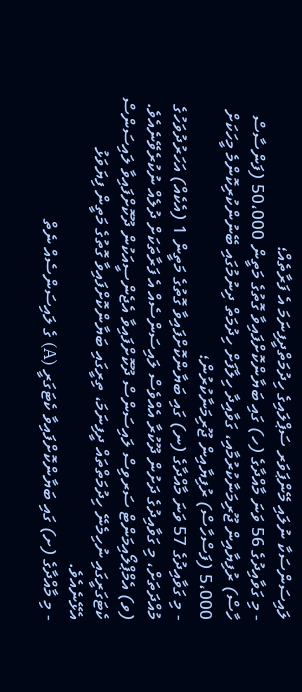ލައިސަންސަކާ ނުލައި މޭންޕަވަރ ސަޕްލައިގެ ހިދުމަތްދީފިނަމަ އެ ފަރާތެއް؛
- މި ގަވާއިދުގެ 56 ވަނަ މާއްދާގެ (ހ) ގައި ބަޔާންކޮށްފައިވާ ގޮތުގެ މަތީން 50،000 (ފަންސާސް ހާސް) ރުފިޔާއިން ޖޫރިމަނާކުރުމާއި، ގަވާއިދާ ހިލާފަށް ހިދުމަތް ދިނުމުގައި ބޭނުންކުރިކޮންމެ މީހަކަށް 5،000 (ފަސްހާސް) ރުފިޔާއިން ޖޫރިމަނާކުރުން؛
- މި ގަވާއިދުގެ 57 ވަނަ މާއްދާގެ (ނ) ގައި ބަޔާންކޮށްފައިވާ ގޮތުގެ މަތީން 1 (އެކެއް) އަހަރުދުވަހުގެ މުއްދަތަށް، މި ގަވާއިދުގެ ދަށުން ދޫކުރާ އެއްވެސް ލައިސަންސެއް އެ ފަރާތަކަށް ދުލެއް ނުކުރެވޭނެއެވެ.
(ވ) އެމްޕްލޯއިމަންޓް ސަރވިސް ލައިސަންސް ދޫކޮށްފައިވާ އެޖެންސީއަކުން ދޫކޮށްފައިވާ ލައިސަންސް ކެޓަގަރީގައި ނުހިމެނޭ ހިދުމަތްތައް ދީފިނަމަ، ތިރީގައި ބަޔާންކޮށްފައިވާ ގޮތުގެ މަތީން ފިޔަވަޅު އެޅޭނެއެވެ.
- މި މާއްދާގެ (ށ) ގައި ބަޔާންކޮށްފައިވާ ކެޓަގަރީ (A) ގެ ލައިސަންސެއް ނެތް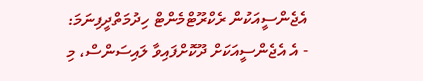އެޖެންސީއަކުން ރެކްރޫޓްމެންޓް ހިދުމަތްދީފިނަމަ:
- އެ އެޖެންސީއަކަށް ދޫކޮށްފައިވާ ލައިސަންސް، މި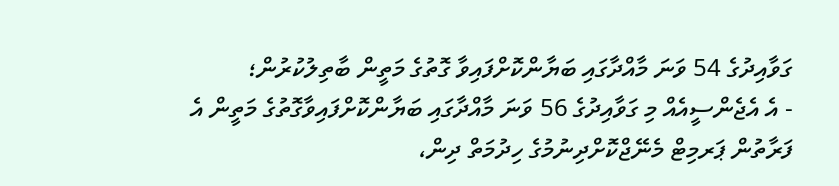ގަވާއިދުގެ 54 ވަނަ މާއްދާގައި ބަޔާންކޮށްފައިވާ ގޮތުގެ މަތީން ބާތިލުކުރުން؛
- އެ އެޖެންސީއެއް މި ގަވާއިދުގެ 56 ވަނަ މާއްދާގައި ބަޔާންކޮށްފައިވާގޮތުގެ މަތީން އެ ފަރާތުން ޕަރމިޓް މެނޭޖްކޮށްދިނުމުގެ ހިދުމަތް ދިން،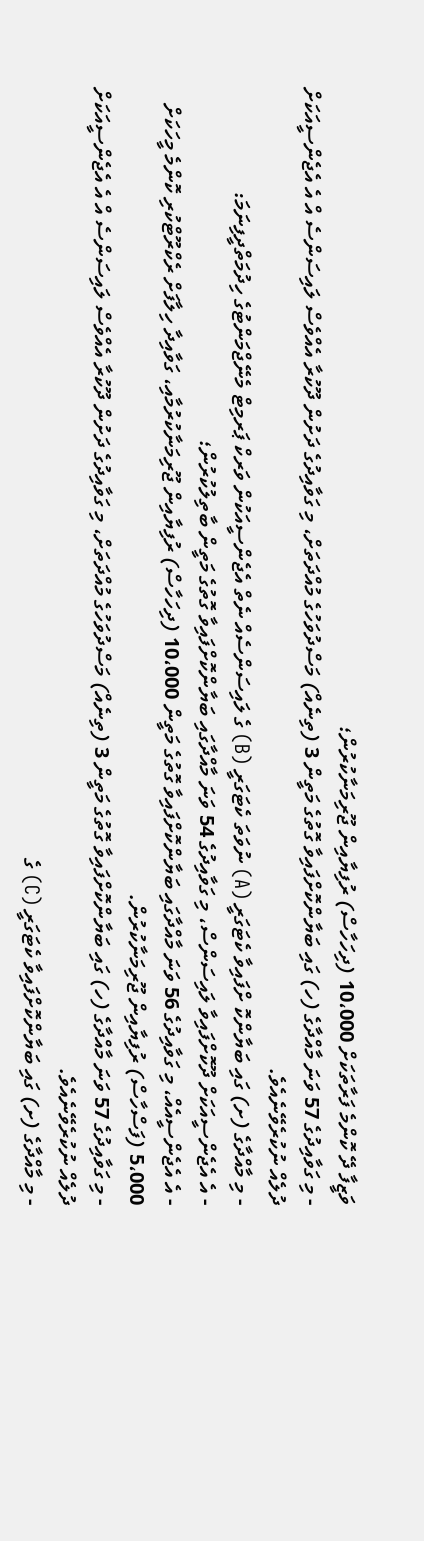ވަޒީފާ ދޭ ކޮންމެ ފަރާތަކަށް 10،000 (ދިހަހާސް) ރުފިޔާއިން ޖޫރިމަނާކުރުން؛
- މި ގަވާއިދުގެ 57 ވަނަ މާއްދާގެ (ހ) ގައި ބަޔާންކޮށްފައިވާ ގޮތުގެ މަތީން 3 (ތިނެއް) މަސްދުވަހުގެ މުއްދަތަށް، މި ގަވާއިދުގެ ދަށުން ދޫކުރާ އެއްވެސް ލައިސަންސެ އް އެ އެޖެންސީއަކަށް ދުލެއް ނުކުރެވޭނެއެވެ.
- މި މާއްދާގެ (ށ) ގައި ބަޔާންކޮ ށްފައިވާ ކެޓަގަރީ (A) ނުވަތަ ކެޓަގަރީ (B) ގެ ލައިސަންސެއް ނެތް އެޖެންސީއަކުން ވަރކް ޕަރމިޓް މެނޭޖްމަންޓުގެ ހިދުމަތްދީފިނަމަ:
- އެ އެޖެންސީއަކަށް ދޫކޮށްފައިވާ ލައިސަންސް، މި ގަވާއިދުގެ 54 ވަނަ މާއްދާގައި ބަޔާންކޮށްފައިވާ ގޮތުގެ މަތީން ބާތިލުކުރުން؛
- އެ އެޖެންސީއެއް، މި ގަވާއިދުގެ 56 ވަނަ މާއްދާގައި ބަޔާންކޮށްފައިވާ ގޮތުގެ މަތީން 10،000 (ދިހަހާސް) ރުފިޔާއިން ޖޫރިމަނާކުރުމާއި، ގަވާއިދާ ހިލާފަށް ރެކްރޫޓްކުރި ކޮންމެ މީހަކަށް 5،000 (ފަސްހާސް) ރުފިޔާއިން ޖޫރިމަނާކުރުން.
- މި ގަވާއިދުގެ 57 ވަނަ މާއްދާގެ (ހ) ގައި ބަޔާންކޮށްފައިވާ ގޮތުގެ މަތީން 3 (ތިނެއް) މަސްދުވަހުގެ މުއްދަތަށް، މި ގަވާއިދުގެ ދަށުން ދޫކުރާ އެއްވެސް ލައިސަންސެ އް އެ އެޖެންސީއަކަށް ދުލެއް ނުކުރެވޭނެއެވެ.
- މި މާއްދާގެ (ށ) ގައި ބަޔާންކޮށްފައިވާ ކެޓަގަރީ (C) ގެ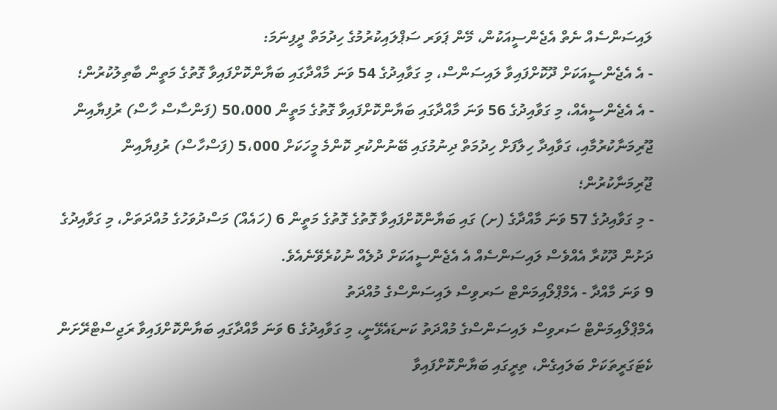ލައިސަންސެއް ނެތް އެޖެންސީއަކުން، މޭން ޕަވަރ ސަޕްލައިކުރުމުގެ ހިދުމަތް ދީފިނަމަ:
- އެ އެޖެންސީއަކަށް ދޫކޮށްފައިވާ ލައިސަންސް، މި ގަވާއިދުގެ 54 ވަނަ މާއްދާގައި ބަޔާންކޮށްފައިވާ ގޮތުގެ މަތީން ބާތިލުކުރުން؛
- އެ އެޖެންސީއެއް، މި ގަވާއިދުގެ 56 ވަނަ މާއްދާގައި ބަޔާންކޮށްފައިވާ ގޮތުގެ މަތީން 50،000 (ފަންސާސް ހާސް) ރުފިޔާއިން ޖޫރިމަނާކުރުމާއި، ގަވާއިދާ ހިލާފަށް ހިދުމަތް ދިނުމުގައި ބޭނުންކުރި ކޮންމެ މީހަކަށް 5،000 (ފަސްހާސް) ރުފިޔާއިން ޖޫރިމަނާކުރުން؛
- މި ގަވާއިދުގެ 57 ވަނަ މާއްދާގެ (ށ) ގައި ބަޔާންކޮށްފައިވާ ގޮތުގެ ގޮތުގެ މަތީން 6 (ހައެއް) މަސްދުވަހުގެ މުއްދަތަށް، މި ގަވާއިދުގެ ދަށުން ދޫކުރާ އެއްވެސް ލައިސަންސެއް އެ އެޖެންސީއަކަށް ދުލެއް ނުކުރެވޭނެއެވެ.
9 ވަނަ މާއްދާ - އެމްޕްލޯއިމަންޓް ސަރވިސް ލައިސަންސްގެ މުއްދަތު
އެމްޕްލޯއިމަންޓް ސަރވިސް ލައިސަންސްގެ މުއްދަތު ކަނޑައެޅޭނީ، މި ގަވާއިދުގެ 6 ވަނަ މާއްދާގައި ބަޔާންކޮށްފައިވާ ރަޖިސްޓްރޭށަން ކެޓަގަރީތަކަށް ބަލައިގެން، ތިރީގައި ބަޔާންކޮށްފައިވާ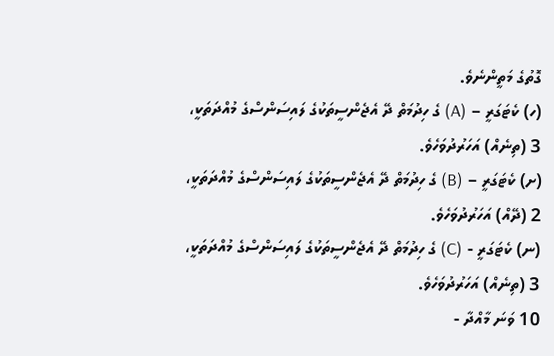ގޮތުގެ މަތީންނެވެ.
(ހ) ކެޓަގަރީ – (A) ގެ ހިދުމަތް ދޭ އެޖެންސީތަކުގެ ލައިސަންސްގެ މުއްދަތަކީ،
3 (ތިނެއް) އަހަރުދުވަހެވެ.
(ށ) ކެޓަގަރީ – (B) ގެ ހިދުމަތް ދޭ އެޖެންސީތަކުގެ ލައިސަންސްގެ މުއްދަތަކީ،
2 (ދޭއް) އަހަރުދުވަހެވެ.
(ނ) ކެޓަގަރީ - (C) ގެ ހިދުމަތް ދޭ އެޖެންސީތަކުގެ ލައިސަންސްގެ މުއްދަތަކީ،
3 (ތިނެއް) އަހަރުދުވަހެވެ.
10 ވަނަ މާއްދާ -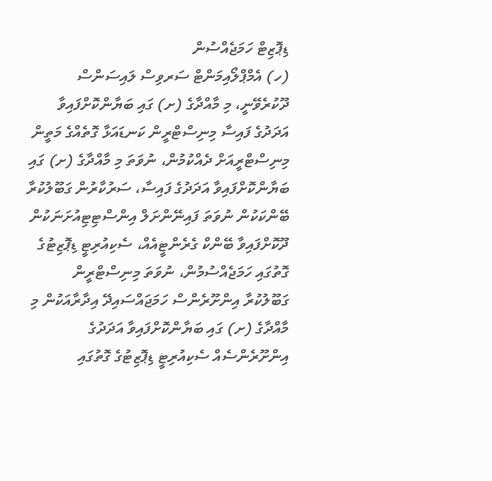ޑިޕޮޒިޓް ހަމަޖެއްސުން
(ހ) އެމްޕްލޯއިމަންޓް ސަރވިސް ލައިސަންސް ދޫކުރެވޭނީ، މި މާއްދާގެ (ށ) ގައި ބަޔާންކޮށްފައިވާ އަދަދުގެ ފައިސާ މިނިސްޓްރީން ކަނޑައަޅާ ގޮތެއްގެ މަތީން މިނިސްޓްރީއަށް ދެއްކުމުން، ނުވަތަ މި މާއްދާގެ (ށ) ގައި ބަޔާންކޮށްފައިވާ އަދަދުގެ ފައިސާ، ސަރުކާރުން ގަބޫލުކުރާ ބޭންކަކުން ނުވަތަ ފައިނޭންށަލް އިންސްޓިޓިއުށަނަކުން ދޫކޮށްފައިވާ ބޭންކް ގެރެންޓީއެއް، ސެކިއުރިޓީ ޑިޕޮޒިޓުގެ ގޮތުގައި ހަމަޖެއްސުމުން، ނުވަތަ މިނިސްޓްރީން ގަބޫލުކުރާ އިންށޫރެންސް ހަމަޖައްސައިދޭ އިދާރާއަކުން މި މާއްދާގެ (ށ) ގައި ބަޔާންކޮށްފައިވާ އަދަދުގެ އިންށޫރެންސެއް ސެކިއުރިޓީ ޑިޕޮޒިޓުގެ ގޮތުގައި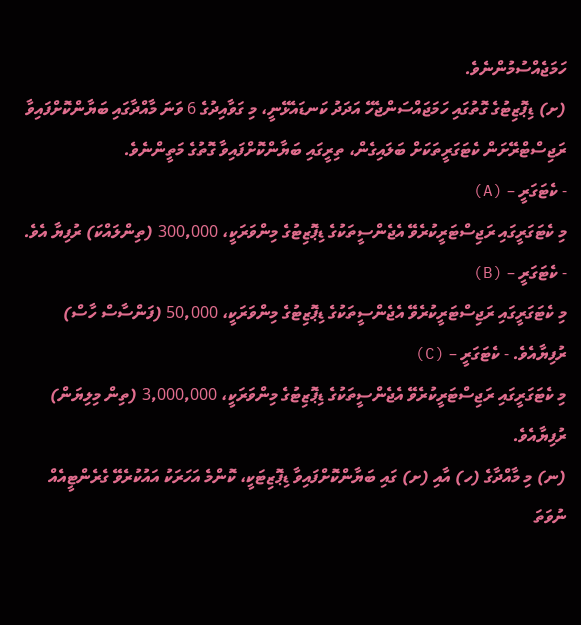ހަމަޖެއްސުމުންނެވެ.
(ށ) ޑިޕޮޒިޓުގެ ގޮތުގައި ހަމަޖައްސަންޖެހޭ އަދަދު ކަނޑައެޅޭނީ، މި ގަވާއިދުގެ 6 ވަނަ މާއްދާގައި ބަޔާންކޮށްފައިވާ ރަޖިސްޓްރޭށަން ކެޓަގަރީތަކަށް ބަލައިގެން، ތިރީގައި ބަޔާންކޮށްފައިވާ ގޮތުގެ މަތީންނެވެ.
- ކެޓަގަރީ – (A)
މި ކެޓަގަރީގައި ރަޖިސްޓަރީކުރެވޭ އެޖެންސީތަކުގެ ޑިޕޮޒިޓުގެ މިންވަރަކީ، 300,000 (ތިންލައްކަ) ރުފިޔާ އެވެ. - ކެޓަގަރީ – (B)
މި ކެޓަގަރީގައި ރަޖިސްޓަރީކުރެވޭ އެޖެންސީތަކުގެ ޑިޕޮޒިޓުގެ މިންވަރަކީ، 50,000 (ފަންސާސް ހާސް) ރުފިޔާއެވެ. - ކެޓަގަރީ – (C)
މި ކެޓަގަރީގައި ރަޖިސްޓަރީކުރެވޭ އެޖެންސީތަކުގެ ޑިޕޮޒިޓުގެ މިންވަރަކީ، 3,000,000 (ތިން މިލިޔަން) ރުފިޔާއެވެ.
(ނ) މި މާއްދާގެ (ހ) އާއި (ށ) ގައި ބަޔާންކޮށްފައިވާ ޑިޕޮޒިޓަކީ، ކޮންމެ އަހަރަކު އައުކުރެވޭ ގެރެންޓީއެއް ނުވަތަ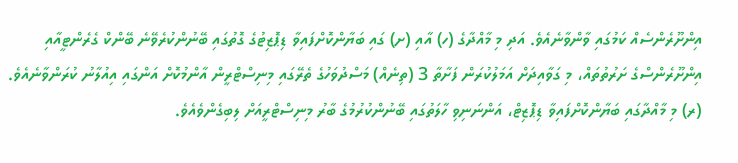އިންށޫރެންސެއް ކަމުގައި ވާންވާނެއެވެ. އަދި މި މާއްދާގެ (ހ) އާއި (ށ) ގައި ބަޔާންކޮށްފައިވާ ޑިޕޮޒިޓުގެ ގޮތުގައި ބޭނުންކުރެވޭނެ ބޭންކް ގެރެންޓީއާއި އިންށޫރެންސްގެ ށަރުތުތައް، މި ގަވާއިދަށް އަމަލުކުރަން ފަށާތާ 3 (ތިނެއް) މަސްދުވަހުގެ ތެރޭގައި މިނިސްޓްރީން އާންމުކޮށް އަންގައި އިއުލާނު ކުރަންވާނެއެވެ.
(ރ) މި މާއްދާގައި ބަޔާންކޮށްފައިވާ ޑިޕޮޒިޓް، އަންނަނިވި ހާލަތުގައި ބޭނުންކުރުމުގެ ބާރު މިނިސްޓްރީއަށް ލިބިގެންވެއެވެ.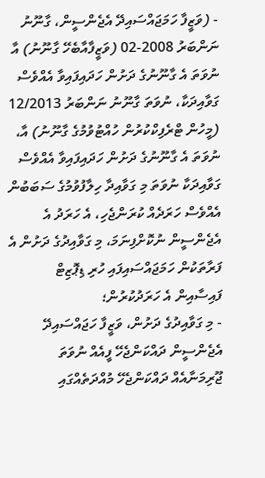- (ވަޒީފާ ހަމަޖައްސައިދޭ އެޖެންސީން، ގާނޫނު ނަންބަރު 2008-02 (ވަޒީފާއާބެހޭ ގާނޫނު) އާ ނުވަތަ އެ ގާނޫނުގެ ދަށުން ހަދައިފައިވާ އެއްވެސް ގަވާއިދަކާ، ނުވަތަ ގާނޫނު ނަންބަރު 12/2013 (މީހުން ޓްރެފިކްކުރުން ހުއްޓުވުމުގެ ގާނޫނު) އާ، ނުވަތަ އެ ގާނޫނުގެ ދަށުން ހަދައިފައިވާ އެއްވެސް ގަވާއިދަކާ ނުވަތަ މި ގަވާއިދާ ހިލާފުވުމުގެ ސަބަބުން އެއްވެސް ހަރަދެއް ކުރަންޖެހި، އެ ހަރަދު އެ އެޖެންސީން ނުކޮށްފިނަމަ، މި ގަވާއިދުގެ ދަށުން އެ ފަރާތަކުން ހަމަޖައްސައިފައި ހުރި ޑިޕޮޒިޓް ފައިސާއިން އެ ހަރަދުކުރުން؛
- މި ގަވާއިދުގެ ދަށުން، ވަޒީފާ ހަޖައްސައިދޭ އެޖެންސީން ދައްކަންޖެހޭ ފީއެއް ނުވަތަ ޖޫރިމަނާއެއް ދައްކަންޖެހޭ މުއްދަތެއްގައި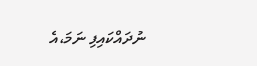ނުދައްކައިފި ނަމަ،އެ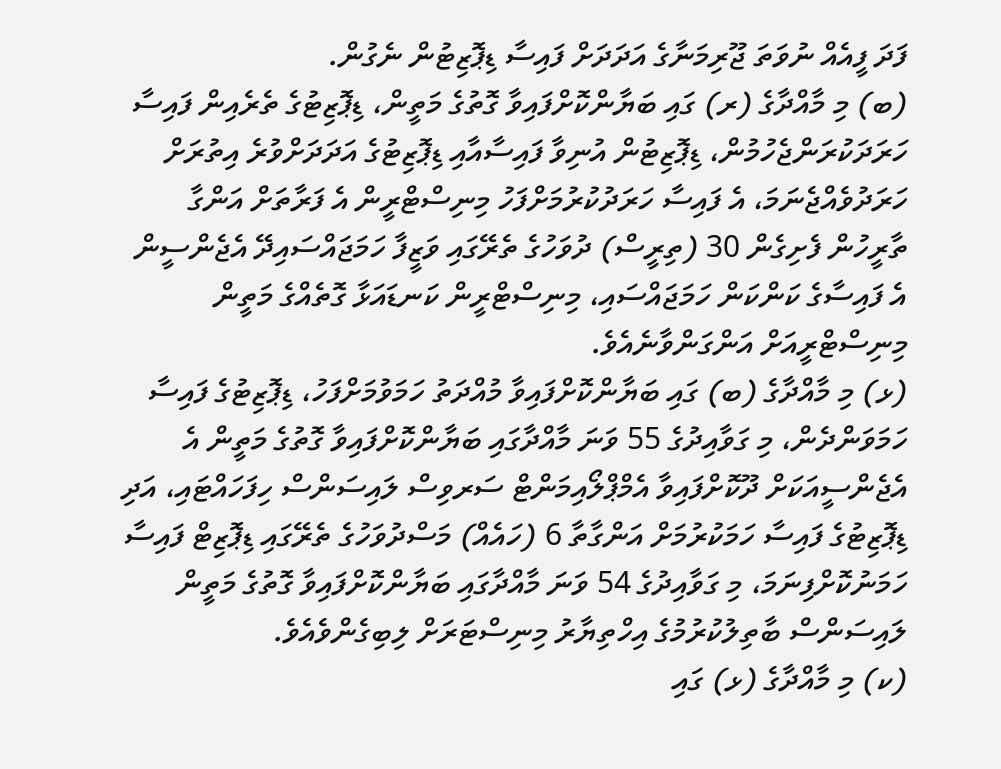ފަދަ ފީއެއް ނުވަތަ ޖޫރިމަނާގެ އަދަދަށް ފައިސާ ޑިޕޮޒިޓުން ނެގުން.
(ބ) މި މާއްދާގެ (ރ) ގައި ބަޔާންކޮށްފައިވާ ގޮތުގެ މަތީން، ޑިޕޮޒިޓުގެ ތެރެއިން ފައިސާ ހަރަދަކުރަންޖެހުމުން، ޑިޕޮޒިޓުން އުނިވާ ފައިސާއާއި ޑިޕޮޒިޓުގެ އަދަދަށްވުރެ އިތުރަށް ހަރަދުވެއްޖެނަމަ، އެ ފައިސާ ހަރަދުކުރުމަށްފަހު މިނިސްޓްރީން އެ ފަރާތަށް އަންގާ ތާރީހުން ފެށިގެން 30 (ތިރީސް) ދުވަހުގެ ތެރޭގައި ވަޒީފާ ހަމަޖައްސައިދޭ އެޖެންސީން އެ ފައިސާގެ ކަންކަން ހަމަޖައްސައި، މިނިސްޓްރީން ކަނޑައަޅާ ގޮތެއްގެ މަތީން މިނިސްޓްރީއަށް އަންގަންވާނެއެވެ.
(ޅ) މި މާއްދާގެ (ބ) ގައި ބަޔާންކޮށްފައިވާ މުއްދަތު ހަމަވުމަށްފަހު، ޑިޕޮޒިޓުގެ ފައިސާ ހަމަވަންދެން، މި ގަވާއިދުގެ 55 ވަނަ މާއްދާގައި ބަޔާންކޮށްފައިވާ ގޮތުގެ މަތީން އެ އެޖެންސީއަކަށް ދޫކޮށްފައިވާ އެމްޕްލޯއިމަންޓް ސަރވިސް ލައިސަންސް ހިފަހައްޓައި، އަދި ޑިޕޮޒިޓުގެ ފައިސާ ހަމަކުރުމަށް އަންގާތާ 6 (ހައެއް) މަސްދުވަހުގެ ތެރޭގައި ޑިޕޮޒިޓް ފައިސާ ހަމަނުކޮށްފިނަމަ، މި ގަވާއިދުގެ 54 ވަނަ މާއްދާގައި ބަޔާންކޮށްފައިވާ ގޮތުގެ މަތީން ލައިސަންސް ބާތިލުކުރުމުގެ އިހްތިޔާރު މިނިސްޓަރަށް ލިބިގެންވެއެވެ.
(ކ) މި މާއްދާގެ (ޅ) ގައި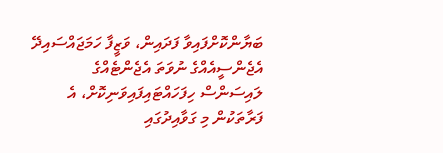ބަޔާންކޮށްފައިވާ ފަދައިން، ވަޒީފާ ހަމަޖައްސައިދޭ އެޖެންސީއެއްގެ ނުވަތަ އެޖެންޓެއްގެ ލައިސަންސް ހިފަހައްޓައިފައިވަނިކޮށް، އެ ފަރާތަކުން މި ގަވާއިދުގައި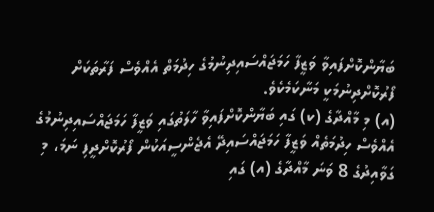ބަޔާންކޮށްފައިވާ ވަޒީފާ ހަމަޖައްސައިދިނުމުގެ ހިދުމަތް އެއްވެސް ފަރާތަކަށް ފޯރުކޮށްދިނުމަކީ މަނާކަމެކެވެ.
(އ) މި މާއްދާގެ (ކ) ގައި ބަޔާންކޮށްފައިވާ ހާލަތުގައި ވަޒީފާ ހަމަޖައްސައިދިނުމުގެ އެއްވެސް ހިދުމަތެއް ވަޒީފާ ހަމަޖައްސައިދޭ އެޖެންސީއަކުން ފޯރުކޮށްދީފި ނަމަ، މި ގަވާއިދުގެ 8 ވަނަ މާއްދާގެ (އ) ގައި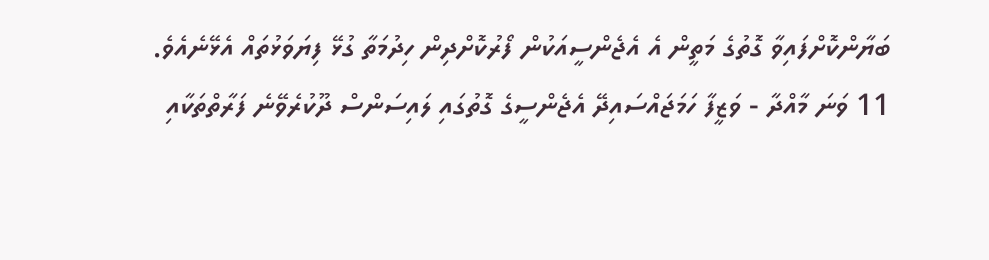ބަޔާންކޮށްފައިވާ ގޮތުގެ މަތީން އެ އެޖެންސީއަކުން ފޯރުކޮށްދިން ހިދުމަތާ ގުޅޭ ފިޔަވަޅުތައް އެޅޭނެއެވެ.
11 ވަނަ މާއްދާ - ވަޒީފާ ހަމަޖައްސައިދޭ އެޖެންސީގެ ގޮތުގައި ލައިސަންސް ދޫކުރެވޭނެ ފަރާތްތަކާއި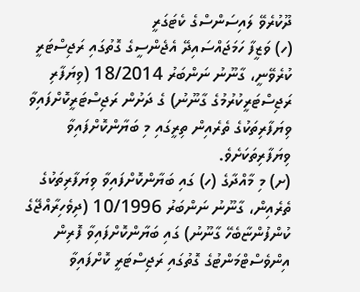ދޫކުރެވޭ ލައިސަންސްގެ ކެޓަގަރީ
(ހ) ވަޒީފާ ހަމަޖައްސައިދޭ އެޖެންސީގެ ގޮތުގައި ރަޖިސްޓަރީ ކުރެވޭނީ، ގާނޫނު ނަންބަރު 18/2014 (ވިޔަފާރި ރަޖިސްޓަރީކުރުމުގެ ގާނޫނު) ގެ ދަށުން ރަޖިސްޓަރީކޮށްފައިވާ ވިޔަފާރިތަކުގެ ތެރެއިން ތިރީގައި މި ބަޔާންކޮށްފައިވާ ވިޔަފާރިތަކަށެވެ.
(ށ) މި މާއްދާގެ (ހ) ގައި ބަޔާންކޮށްފައިވާ ވިޔަފާރިތަކުގެ ތެރެއިން، ގާނޫނު ނަންބަރު 10/1996 (ދިވެހިރާއްޖޭގެ ކުންފުންޏާބެހޭ ގާނޫނު) ގައި ބަޔާންކޮށްފައިވާ ފޮރިން އިންވެސްޓްމަންޓުގެ ގޮތުގައި ރަޖިސްޓަރީ ކޮށްފައިވާ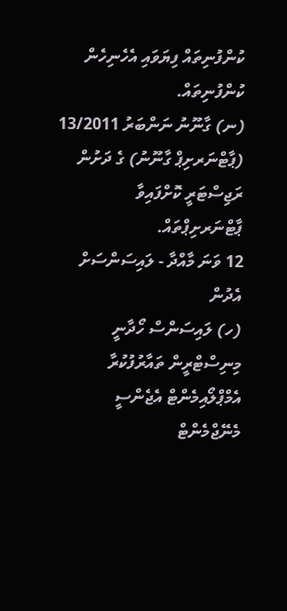ކުންފުނިތައް ފިޔަވައި އެހެނިހެން ކުންފުނިތައް.
(ނ) ގާނޫނު ނަންބަރު 13/2011 (ޕާޓްނަރށިޕް ގާނޫނު) ގެ ދަށުން ރަޖިސްޓަރީ ކޮށްފައިވާ ޕާޓްނަރށިޕްތައް.
12 ވަނަ މާއްދާ - ލައިސަންސަށް އެދުން
(ހ) ލައިސަންސް ހޯދާނީ މިނިސްޓްރީން ތައާރުފުކުރާ އެމްޕްލޯއިމެންޓް އެޖެންސީ މެނޭޖްމެންޓް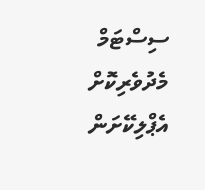ސިސްޓަމް މެދުވެރިކޮށް އެޕްލިކޭށަން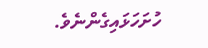ހުށަހަޅައިގެންނެވެ.